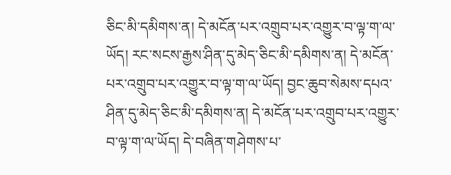ཅིང་མི་དམིགས་ན། དེ་མངོན་པར་འགྲུབ་པར་འགྱུར་བ་ལྟ་ག་ལ་ཡོད། རང་སངས་རྒྱས་ཤིན་དུ་མེད་ཅིང་མི་དམིགས་ན། དེ་མངོན་པར་འགྲུབ་པར་འགྱུར་བ་ལྟ་ག་ལ་ཡོད། བྱང་ཆུབ་སེམས་དཔའ་ཤིན་དུ་མེད་ཅིང་མི་དམིགས་ན། དེ་མངོན་པར་འགྲུབ་པར་འགྱུར་བ་ལྟ་ག་ལ་ཡོད། དེ་བཞིན་གཤེགས་པ་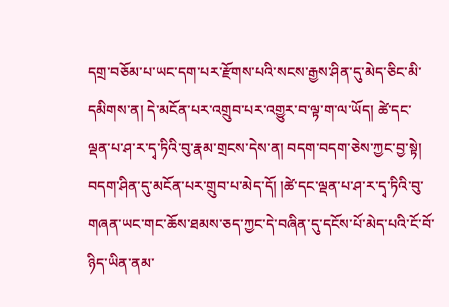དགྲ་བཅོམ་པ་ཡང་དག་པར་རྫོགས་པའི་སངས་རྒྱས་ཤིན་དུ་མེད་ཅིང་མི་དམིགས་ན། དེ་མངོན་པར་འགྲུབ་པར་འགྱུར་བ་ལྟ་ག་ལ་ཡོད། ཚེ་དང་ལྡན་པ་ཤ་ར་དྭ་ཏིའི་བུ་རྣམ་གྲངས་དེས་ན། བདག་བདག་ཅེས་ཀྱང་བྱ་སྟེ། བདག་ཤིན་དུ་མངོན་པར་གྲུབ་པ་མེད་དོ། །ཚེ་དང་ལྡན་པ་ཤ་ར་དྭ་ཏིའི་བུ་གཞན་ཡང་གང་ཆོས་ཐམས་ཅད་ཀྱང་དེ་བཞིན་དུ་དངོས་པོ་མེད་པའི་ངོ་བོ་ཉིད་ཡིན་ནམ་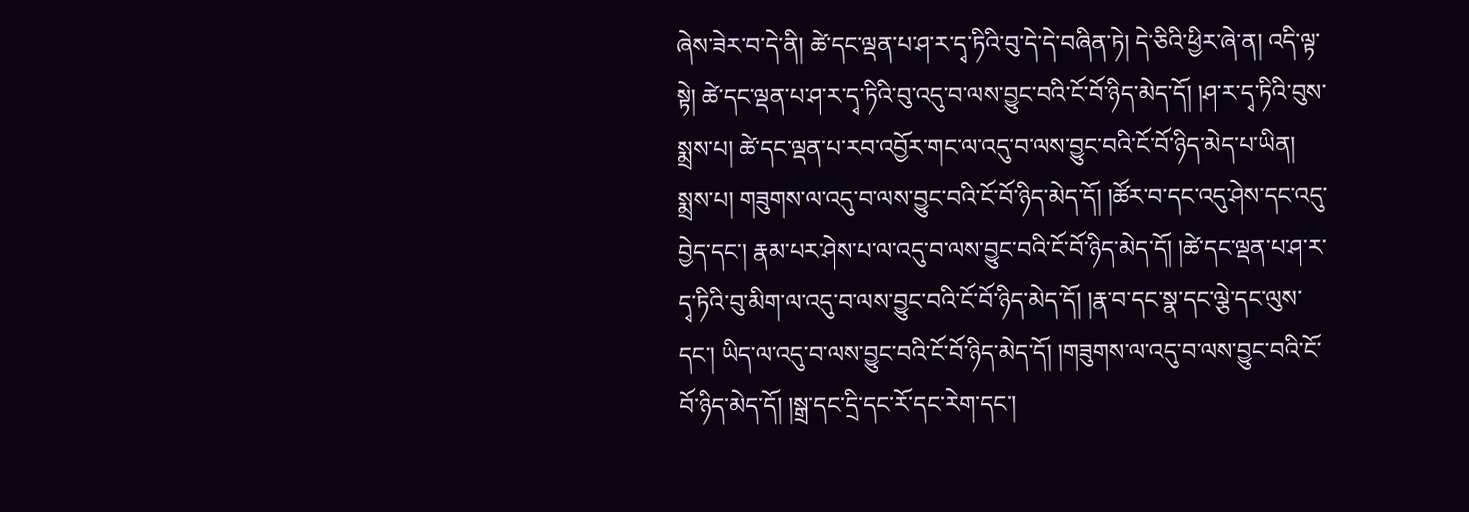ཞེས་ཟེར་བ་དེ་ནི། ཚེ་དང་ལྡན་པ་ཤ་ར་དྭ་ཏིའི་བུ་དེ་དེ་བཞིན་ཏེ། དེ་ཅིའི་ཕྱིར་ཞེ་ན། འདི་ལྟ་སྟེ། ཚེ་དང་ལྡན་པ་ཤ་ར་དྭ་ཏིའི་བུ་འདུ་བ་ལས་བྱུང་བའི་ངོ་བོ་ཉིད་མེད་དོ། །ཤ་ར་དྭ་ཏིའི་བུས་སྨྲས་པ། ཚེ་དང་ལྡན་པ་རབ་འབྱོར་གང་ལ་འདུ་བ་ལས་བྱུང་བའི་ངོ་བོ་ཉིད་མེད་པ་ཡིན། སྨྲས་པ། གཟུགས་ལ་འདུ་བ་ལས་བྱུང་བའི་ངོ་བོ་ཉིད་མེད་དོ། །ཚོར་བ་དང་འདུ་ཤེས་དང་འདུ་བྱེད་དང་། རྣམ་པར་ཤེས་པ་ལ་འདུ་བ་ལས་བྱུང་བའི་ངོ་བོ་ཉིད་མེད་དོ། །ཚེ་དང་ལྡན་པ་ཤ་ར་དྭ་ཏིའི་བུ་མིག་ལ་འདུ་བ་ལས་བྱུང་བའི་ངོ་བོ་ཉིད་མེད་དོ། །རྣ་བ་དང་སྣ་དང་ལྕེ་དང་ལུས་དང་། ཡིད་ལ་འདུ་བ་ལས་བྱུང་བའི་ངོ་བོ་ཉིད་མེད་དོ། །གཟུགས་ལ་འདུ་བ་ལས་བྱུང་བའི་ངོ་བོ་ཉིད་མེད་དོ། །སྒྲ་དང་དྲི་དང་རོ་དང་རེག་དང་།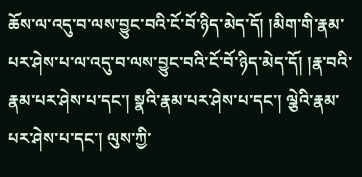ཆོས་ལ་འདུ་བ་ལས་བྱུང་བའི་ངོ་བོ་ཉིད་མེད་དོ། །མིག་གི་རྣམ་པར་ཤེས་པ་ལ་འདུ་བ་ལས་བྱུང་བའི་ངོ་བོ་ཉིད་མེད་དོ། །རྣ་བའི་རྣམ་པར་ཤེས་པ་དང་། སྣའི་རྣམ་པར་ཤེས་པ་དང་། ལྕེའི་རྣམ་པར་ཤེས་པ་དང་། ལུས་ཀྱི་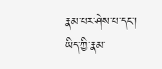རྣམ་པར་ཤེས་པ་དང་། ཡིད་ཀྱི་རྣམ་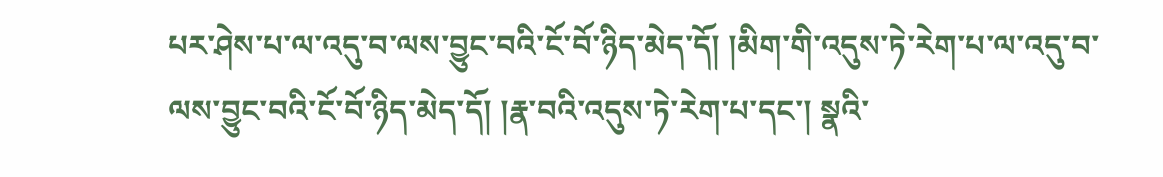པར་ཤེས་པ་ལ་འདུ་བ་ལས་བྱུང་བའི་ངོ་བོ་ཉིད་མེད་དོ། །མིག་གི་འདུས་ཏེ་རེག་པ་ལ་འདུ་བ་ལས་བྱུང་བའི་ངོ་བོ་ཉིད་མེད་དོ། །རྣ་བའི་འདུས་ཏེ་རེག་པ་དང་། སྣའི་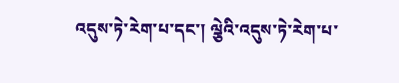འདུས་ཏེ་རེག་པ་དང་། ལྕེའི་འདུས་ཏེ་རེག་པ་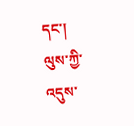དང་། ལུས་ཀྱི་འདུས་